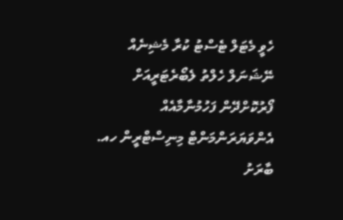ހެވީ މެޓަލް ޓެސްޓު ކުރާ މެޝިނެއް ނޭޝަނަލް ހެލްތު ލެބޯރެޓަރީއަށް ފޯރުކޮށްދޭން ފަހުމުނާމާއެއް
އެންވަޔަރަންމަންޓް މިނިސްޓްރީން ހއ. ބާރަށު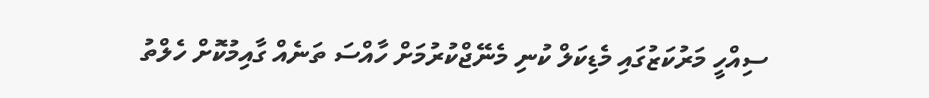ސިއްހީ މަރުކަޒުގައި މެޑިކަލް ކުނި މެނޭޖްކުރުމަށް ހާއްސަ ތަނެއް ގާއިމުކޮށް ހެލްތު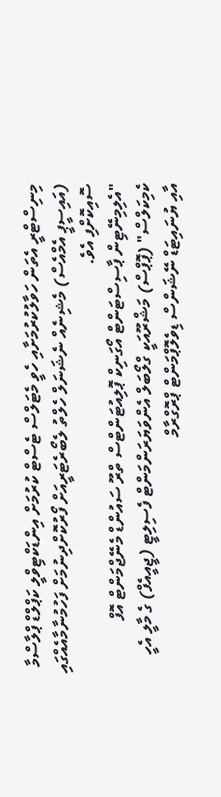މިނިސްޓްރީ އެތަން ހަވާލުކުރުމަށާއި ހެވީ މެޓަލްސް ޓެސްޓް ކުރުމަށް އިންޑަކްޓިވްލީ ކަޕްލްޑް ޕްލާސްމާ (އައިސީޕީ އެމްއެސް) މެޝިނެއް ނެޝަނަލް ހެލްތު ލެބޯރެޓަރީއަށް ފޯރުކޮށްދިނުމަށް ފަހުމުނާމާއެއްގައި ސޮއިކޮށްފި އެވެ.
"އެލިމިނޭޓިން ޕާސިސްޓަންޓް އޯގަނިކް ޕޮލިއުޓަންޓްސް ތްރޫ ސައުންޑް މެނޭޖްމަންޓް އޮފް ކެމިކަލްސް" (ޕޮޕްސް) މަޝްރޫއަކީ ގްލޯބަލް އެންވަޔަރަންމަންޓް ފެސިލިޓީ (ޖީއީއެފް) ގެ މާލީ އެހީ އާއި ޔުނައިޓަޑް ނޭޝަންސް ޑިވެލޮޕްމަންޓް ޕްރޮގްރާމް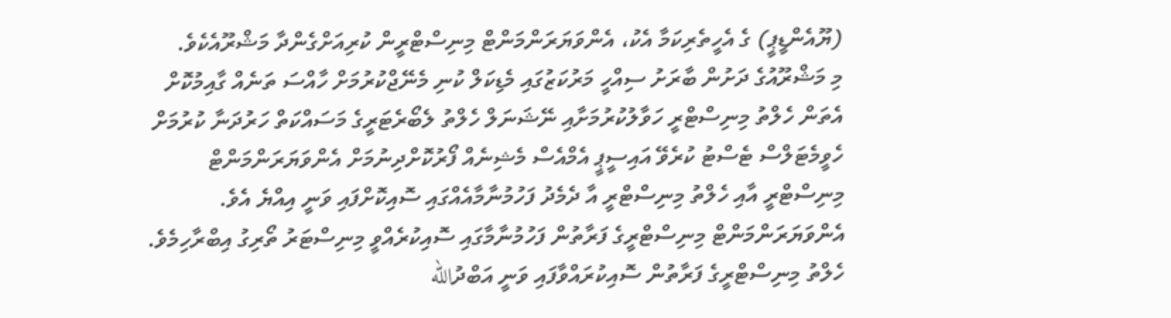(ޔޫއެންޑީޕީ) ގެ އެހީތެރިކަމާ އެކު، އެންވަޔަރަންމަންޓް މިނިސްޓްރީން ކުރިއަށްގެންދާ މަޝްރޫއެކެވެ.
މި މަޝްރޫއުގެ ދަށުން ބާރަށު ސިއްހީ މަރުކަޒުގައި މެޑިކަލް ކުނި މެނޭޖްކުރުމަށް ހާއްސަ ތަނެއް ގާއިމުކޮށް އެތަން ހެލްތު މިނިސްޓްރީ ހަވާލުކުރުމަށާއި ނޭޝަނަލް ހެލްތު ލެބޯރެޓަރީގެ މަސައްކަތް ހަރުދަނާ ކުރުމަށް ހެވީމެޓަލްސް ޓެސްޓު ކުރެވޭ އައިސީޕީ އެމްއެސް މެޝިނެއް ފޯރުކޮށްދިނުމަށް އެންވަޔަރަންމަންޓް މިނިސްޓްރީ އާއި ހެލްތު މިނިސްޓްރީ އާ ދެމެދު ފަހުމުނާމާއެއްގައި ސޮއިކޮށްފައި ވަނީ އިއްޔެ އެވެ.
އެންވަޔަރަންމަންޓް މިނިސްޓްރީގެ ފަރާތުން ފަހުމުނާމާގައި ސޮއިކުރެއްވީ މިނިސްޓަރު ތޯރިގު އިބްރާހިމެވެ. ހެލްތު މިނިސްޓްރީގެ ފަރާތުން ސޮއިކުރައްވާފައި ވަނީ އަބްދުالله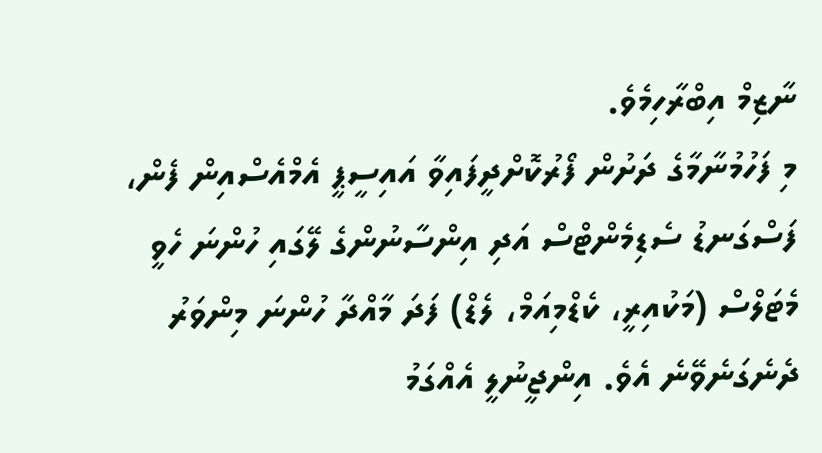ނާޒިމް އިބްރާހިމެވެ.
މި ފަހުމުނާމާގެ ދަށުން ފޯރުކޮށްދީފައިވާ އައިސީޕީ އެމްއެސްއިން ފެން، ފަސްގަނޑު ސެޑިމެންޓްސް އަދި އިންސާނުންގެ ލޭގައި ހުންނަ ހެވީ މެޓަލްސް (މަކުއިރީ، ކެޑްމިއަމް، ލެޑް) ފަދަ މާއްދާ ހުންނަ މިންވަރު ދެނެގަނެވޭނެ އެވެ. އިންޖީނުލީ އެއްގަމު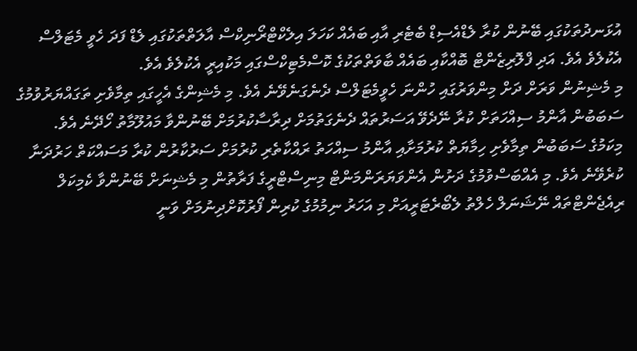އުޅަނދުތަކުގައި ބޭނުން ކުރާ ލެޑްއެސިޑް ބެޓެރި އާއި ބައެއް ކަހަލަ އިލެކްޓްރޯނިކްސް އާލަތްތަކުގައި ލެޑް ފަދަ ހެވީ މެޓަލްސް އެކުލެވެ އެވެ. އަދި ފްލޮރިޒެންޓް ބޮއްކާއި ބައެއް ބާވަތްތަކުގެ ކޮސްމެޓިކްސްގައި މަކުއިރީ އެކުލެވެ އެވެ.
މި މެޝިނުން ވަރަށް ދަށް މިންވަރުގައި ހުންނަ ހެވީމެޓަލްސް ދެނެގަނެވޭނެ އެވެ. މި މެޝިންގެ އެހީގައި ތިމާވެށި ތަގައްޔަރުވުމުގެ ސަބަބުން އާންމު ސިއްހަތަށް ކުރާ ނޭދެވޭ އަސަރުތައް ދެނެގަތުމަށް ދިރާސާކުރުމަށް ބޭނުންވާ މައުލޫމާތު ހޯދޭނެ އެވެ. މިކަމުގެ ސަބަބުން ތިމާވެށި ހިމާޔަތް ކުރުމަށާއި އާންމު ސިއްހަތު ރައްކާތެރި ކުރުމަށް ސަރުކާރުން ކުރާ މަސައްކަތް ހަރުދަނާ ކުރެވޭނެ އެވެ. މި އެއްބަސްވުމުގެ ދަށުން އެންވަޔަރަންމަންޓް މިނިސްޓްރީގެ ފަރާތުން މި މެޝިނަށް ބޭނުންވާ ކެމިކަލް ރިއެޖެންޓްތައް ނޭޝަނަލް ހެލްތު ލެބޯރެޓަރީއަށް މި އަހަރު ނިމުމުގެ ކުރިން ފޯރުކޮށްދިނުމަށް ވަނީ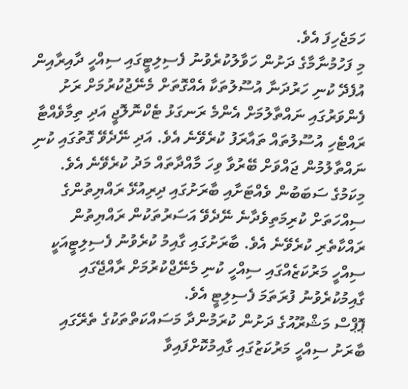ހަމަޖެހިފަ އެވެ.
މި ފަހުމުނާމާގެ ދަށުން ހަވާލުކުރެވުނު ފެސިލިޓީގައި ސިއްހީ ދާއިރާއިން އުފެދޭ ކުނި ހަރުދަނާ އުސޫލުތަކާ އެއްގޮތަށް މެނޭޖުކުރުމަށް ރަށު ފެންވަރުގައި ނައްތާލުމަށް އެންމެ ރަނގަޅު ޓެކްނޮލޮޖީ އަދި ތިމާވެއްޓާ ރައްޓެހި އުސޫލުތައް ތައާރަފު ކުރެވޭނެ އެވެ. އަދި ނޭދެވޭ ގޮތުގައި ކުނި ނައްތާލުމުން ޖައްވަށް ބޭރުވާ ވިހަ މާއްދާތައް މަދު ކުރެވޭނެ އެވެ. މިކަމުގެ ސަބަބުން ވެއްޓަށާއި ބާރަށުގައި ދިރިއުޅޭ ރައްޔިތުންގެ ސިއްހަތަށް ކުރިމަތިވެދާނެ ނޭދެވޭ އަސަރުތަކުން ރައްޔިތުން ރައްކާތެރި ކުރެވޭނެ އެވެ. ބާރަށުގައި ގާއިމު ކުރެވުނު ފެސިލިޓީއަކީ ސިއްހީ މަރުކަޒެއްގައި ސިއްހީ ކުނި މެނޭޖްކުރުމަށް ރާއްޖޭގައި ގާއިމުކުރެވުނު ފުރަތަމަ ފެސިލިޓީ އެވެ.
ޕޮޕްސް މަޝްރޫއުގެ ދަށުން ކުރަމުންދާ މަސައްކަތްތަކުގެ ތެރޭގައި ބާރަށު ސިއްހީ މަރުކަޒުގައި ގާއިމުކޮށްފައިވާ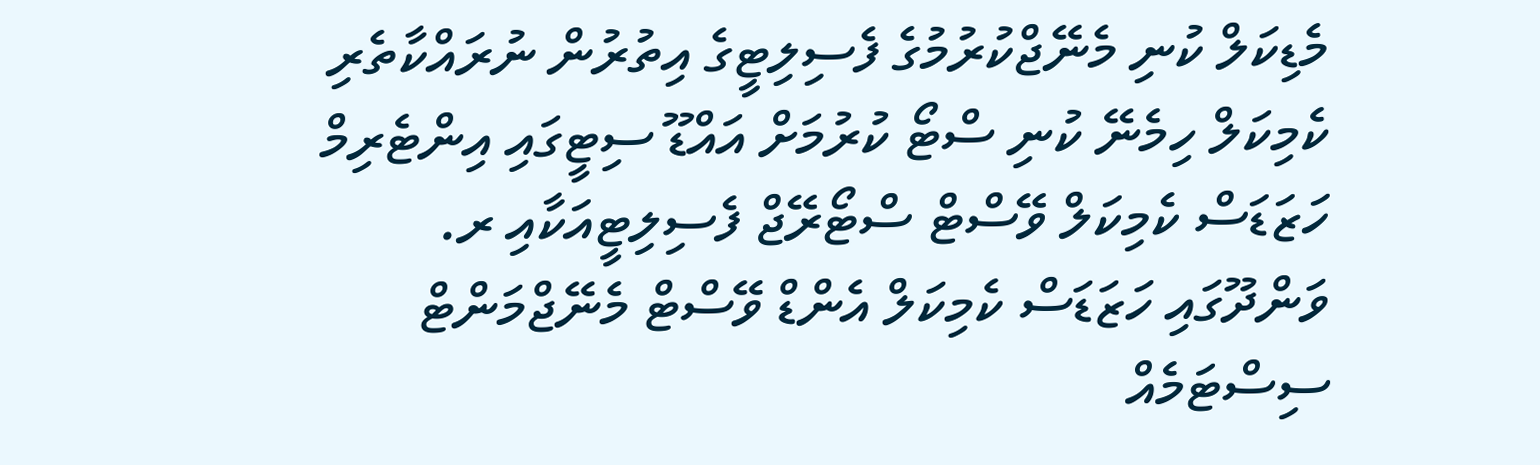މެޑިކަލް ކުނި މެނޭޖްކުރުމުގެ ފެސިލިޓީގެ އިތުރުން ނުރައްކާތެރި ކެމިކަލް ހިމެނޭ ކުނި ސްޓޯ ކުރުމަށް އައްޑޫ ސިޓީގައި އިންޓެރިމް ހަޒަޑަސް ކެމިކަލް ވޭސްޓް ސްޓޯރޭޖް ފެސިލިޓީއަކާއި ރ. ވަންދޫގައި ހަޒަޑަސް ކެމިކަލް އެންޑް ވޭސްޓް މެނޭޖްމަންޓް ސިސްޓަމެއް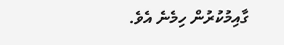ގާއިމުކުރުން ހިމެނެ އެވެ.